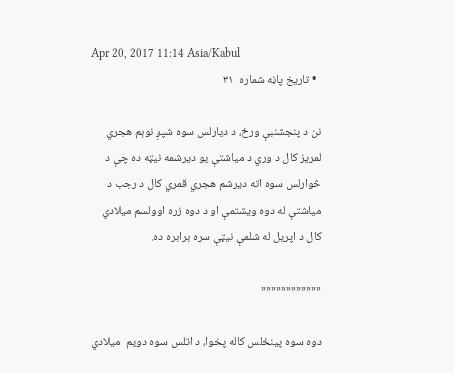Apr 20, 2017 11:14 Asia/Kabul
  • تاریخ پاڼه شماره  ۳۱

نن د پنجشنبې ورځ، د دیارلس سوه شپږ نوېم هجري لمریز کال د وري د میاشتې یو دیرشمه نیټه ده چې د څوارلس سوه اته دیرشم هجري قمري کال د رجب د میاشتې له دوه ویشتمې او د دوه زره اوولسم میلادي کال د اپریل له شلمې نیټې سره برابره ده.

««««««««««««

دوه سوه پینځلس کاله پخوا، د اتلس سوه دویم  میلادي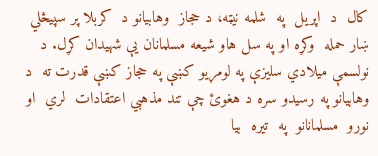کال  د  اپریل  په  شلمه نیټه، د حجاز  وهابیانو د  کربلا پر سپیڅلي  ښار حمله  وکړه او په سل هاو شیعه مسلمانان یې شهیدان کړل. د نولسمې میلادي سلیزې په لومړیو کښې په حجاز کښې قدرت ته  د وهابیانو په رسیدو سره د هغوئ چې تند مذهبي اعتقادات  لري  او  نورو  مسلمانانو  په  تیره  بیا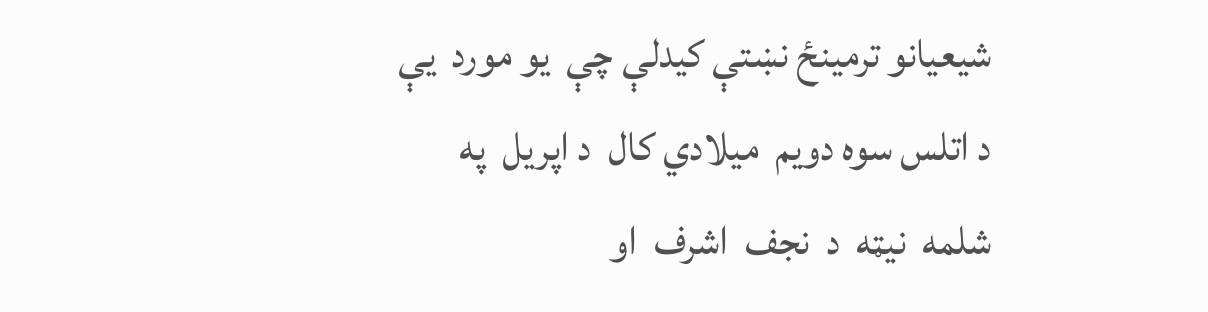شیعیانو ترمینځ نښتې کیدلې چې  یو مورد  یې  د اتلس سوه دویم  میلادي کال  د اپریل  په  شلمه  نیټه  د  نجف  اشرف  او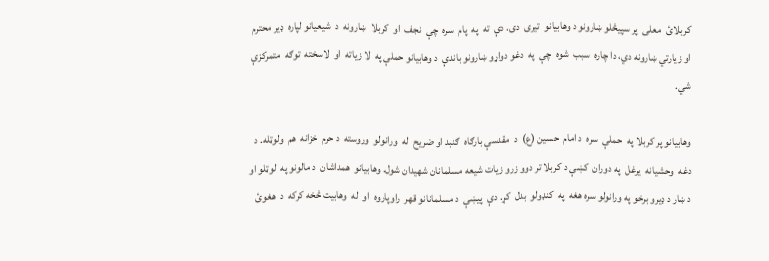کربلائ  معلی  پر سپیڅلو ښارونو د وهابیانو  تیری  دی. دې  ته  په  پام  سره  چې  نجف  او  کربلا  ښارونه  د  شیعیانو لپاره  ډیر محترم او زیارتي ښارونه دي، دا چاره  سبب  شوه  چې  په  دغو دواړو ښارونو باندې  د وهابیانو حملې په  لا زیاته  او  لاسخته  توګه  متمرکزې  شي.

وهابیانو پر کربلا په  حملې  سره  د امام  حسین (ع)  د  مقدسې بارګاه  ګنبد او ضریح  له  ورانولو  وروسته  د حرم  خزانه  هم  ولوټله. د دغه  وحشیانه  یرغل  په دوران  کښې د کربلا تر دوو زرو زیات شیعه مسلمانان شهیدان شول. وهابیانو  همداشان  د مالونو په  لوټلو او د ښار د ډیرو برخو په ورانولو سره هغه  په  کنډولو  بدل  کړ. دې  پیښې  د مسلمانانو قهر  راوپاروه  او  له  وهابیت څخه کرکه  د  هغوئ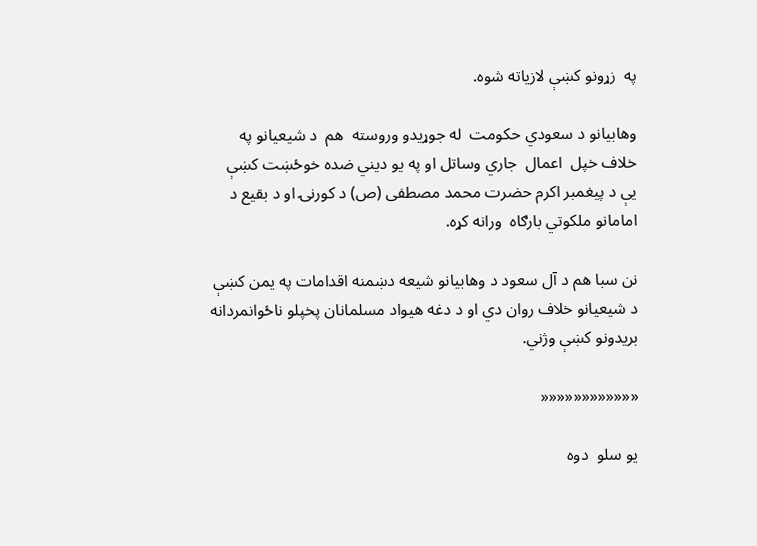په  زړونو کښې لازیاته شوه.

وهابیانو د سعودي حکومت  له جوړیدو وروسته  هم  د شیعیانو په  خلاف خپل  اعمال  جاري وساتل او په یو دیني ضده خوځښت کښې یې د پیغمبر اکرم حضرت محمد مصطفی (ص) د کورنۍ او د بقیع د امامانو ملکوتي بارګاه  ورانه کړه.

نن سبا هم د آل سعود د وهابیانو شیعه دښمنه اقدامات په یمن کښې د شیعیانو خلاف روان دي او د دغه هیواد مسلمانان پخپلو ناځوانمردانه بریدونو کښې وژني.

««««««««««««

یو سلو  دوه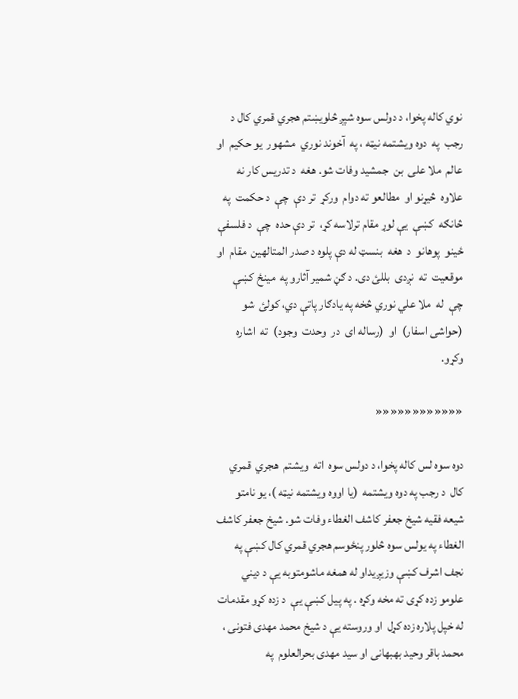نوي کاله پخوا، د دولس سوه شپږ څلویښتم هجري قمري کال د رجب  په  دوه ویشتمه نیټه ، په  آخوند نوري  مشهور  یو حکیم  او عالم  ملا علی  بن  جمشید وفات شو. هغه  د تدریس کار نه  علاوه  څیړنو او  مطالعو ته دوام  ورکړ  تر دې  چې  د حکمت  په  څانګه  کښې  یې لوړ مقام ترلاسه کړ،  تر دې حده  چې  د فلسفې ځینو  پوهانو  د  هغه  بنسټ له دې پلوه د صدر المتالهین  مقام  او  موقعیت  ته  نږدی  بللئ دی. د ګڼ شمیر آثارو په  مینځ کښې  چې  له  ملا علي نوري څخه په یادګار پاتې دي، کولئ  شو (حواشی اسفار)  او  (رساله ای  در  وحدت  وجود)  ته  اشاره  وکړو.

««««««««««««

دوه سوه لس کاله پخوا، د دولس سوه  اته  ویشتم  هجري  قمري کال  د رجب په دوه ویشتمه  (یا اووه ویشتمه نیټه )، یو نامتو شیعه فقیه شیخ جعفر کاشف الغطاء وفات شو. شیخ جعفر کاشف الغطاء په یولس سوه څلور پنځوسم هجري قمري کال کښې په نجف اشرف کښې وزیږیداو له همغه ماشومتوبه یې د دیني علومو زده کړی ته مخه وکړه . په پیل کښې یې  د زده کړو مقدمات له خپل پلاره زده کړل  او وروسته یې د شیخ محمد مهدی فتونی ، محمد باقر وحید بهبهانی او سید مهدی بحرالعلوم  په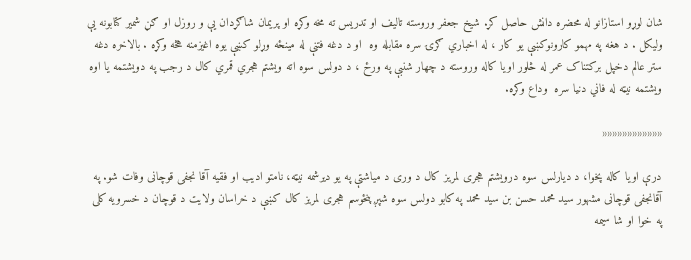شان لوړو استازانو له محضره دانش حاصل کړ. شیخ جعفر وروسته تالیف او تدریس ته مخه وکړه او پریمان شاګړدان یې و روزل او ګڼ شمیر کتابونه یې ولیکل . د هغه په مهمو کارونوکښې یو کار ، له اخباري ګرۍ سره مقابله وه  او د دغه فتنې له مینځه وړلو کښې یوه اغیزمنه هڅه وکړه . بالاخره دغه ستر عالم دخپل برکتناک عمر له څلور اویا کاله وروسته د چهار شنبې په ورځ ، د دولس سوه اته ویشتم هجري قمري کال د رجب په دویشتمه یا اوه ویشتمه نیټه له فاني دنیا سره  وداع وکړه.

««««««««««««

درې اویا کاله پخوا، د دیارلس سوه درویشتم هجری لمریز کال د وری د میاشتې په یو دیرشمه نیټه، نامتو ادیب او فقیه آقا نجفی قوچانی وفات شو. په آقانجفی قوچانی مشهور سید محمد حسن بن سید محمد په کابو دولس سوه شپږ پنځوسم هجری لمریز کال کښې د خراسان ولایت د قوچان د خسرویه کلی په خوا او شا سیمه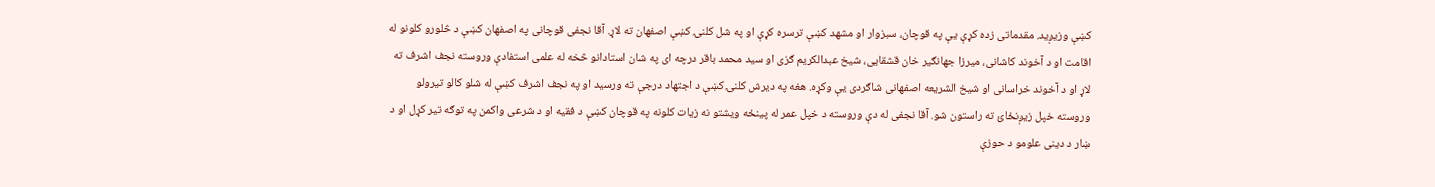کښې وزیږید. مقدماتی زده کړې یې په قوچان، سبزوار او مشهد کښې ترسره کړې او په شل کلنۍ کښې اصفهان ته لاړ. آقا نجفی قوچانی په اصفهان کښې د څلورو کلونو له اقامت او د آخوند کاشانی، میرزا جهانګیر خان قشقایی، شیخ عبدالکریم ګزی او سید محمد باقر درچه ای په شان استادانو څخه له علمی استفادې وروسته نجف اشرف ته لاړ او د آخوند خراسانی او شیخ الشریعه اصفهانی شاګردی یې وکړه. هغه په دیرش کلنۍ کښې د اجتهاد درجې ته ورسید او په نجف اشرف کښې له شلو کالو تیرولو وروسته خپل زیږنځائ ته راستون شو. آقا نجفی له دې وروسته د خپل عمر له پینځه ویشتو نه زیات کلونه په قوچان کښې د فقیه او د شرعی واکمن په توګه تیر کړل او د ښار د دینی علومو د حوزې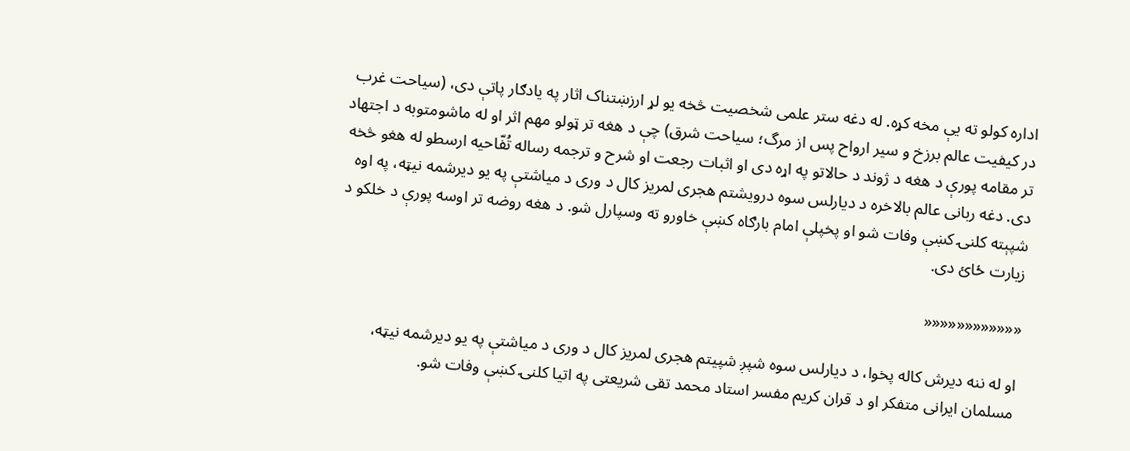اداره کولو ته یې مخه کړه. له دغه ستر علمی شخصیت څخه یو لړ ارزښتناک اثار په یادګار پاتې دی، (سیاحت غرب در کیفیت عالم برزخ و سیر ارواح پس از مرگ؛ سیاحت شرق) چې د هغه تر ټولو مهم اثر او له ماشومتوبه د اجتهاد تر مقامه پورې د هغه د ژوند د حالاتو په اړه دی او اثبات رجعت او شرح و ترجمه رساله تُفّاحیه ارسطو له هغو څخه دی. دغه ربانی عالم بالاخره د دیارلس سوه درویشتم هجری لمریز کال د وری د میاشتې په یو دیرشمه نیټه، په اوه شپېته کلنۍ کښې وفات شو او پخپلې امام بارګاه کښې خاورو ته وسپارل شو. د هغه روضه تر اوسه پورې د خلکو د زیارت ځائ دی.

««««««««««««

او له ننه دیرش کاله پخوا، د دیارلس سوه شپږ شپیتم هجری لمریز کال د وری د میاشتې په یو دیرشمه نیټه، مسلمان ایرانی متفکر او د قران کریم مفسر استاد محمد تقی شریعتی په اتیا کلنۍ کښې وفات شو.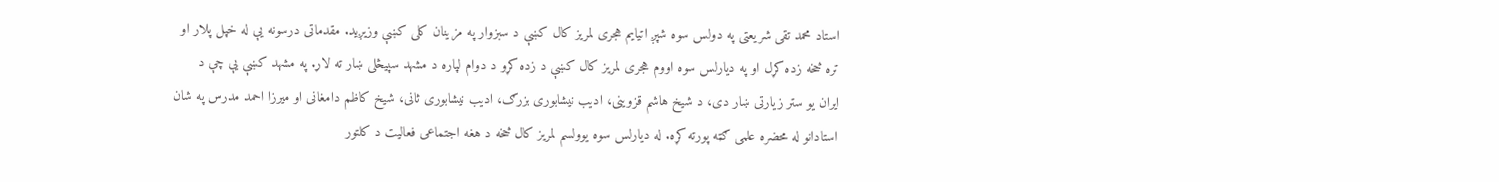استاد محمد تقی شریعتی په دولس سوه شپږ اتیایم هجری لمریز کال کښې د سبزوار په مزینان کلی کښې وزیږید. مقدماتی درسونه یې له خپل پلار او تره څخه زده کړل او په دیارلس سوه اووم هجری لمریز کال کښې د زده کړو د دوام لپاره د مشهد سپیڅلی ښار ته لاړ. په مشهد کښې یې چې د ایران یو ستر زیارتی ښار دی، د شیخ هاشم قزوینی، ادیب نیشابوری بزرګ، ادیب نیشابوری ثانی، شیخ کاظم دامغانی او میرزا احمد مدرس په شان استادانو له محضره علمی ګټه پورته کړه. له دیارلس سوه یوولسم لمریز کال څخه د هغه اجتماعی فعالیت د کلتور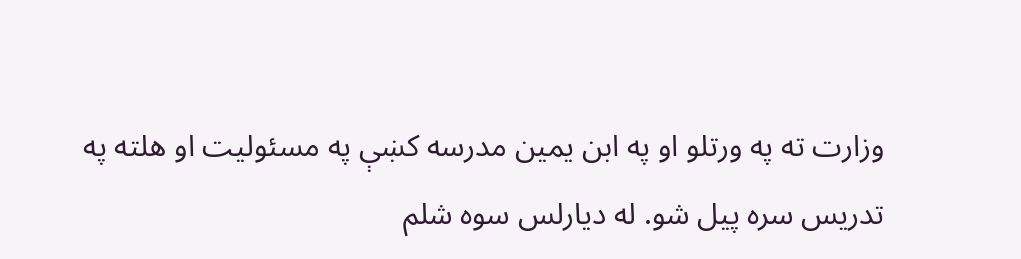وزارت ته په ورتلو او په ابن یمین مدرسه کښې په مسئولیت او هلته په تدریس سره پیل شو. له دیارلس سوه شلم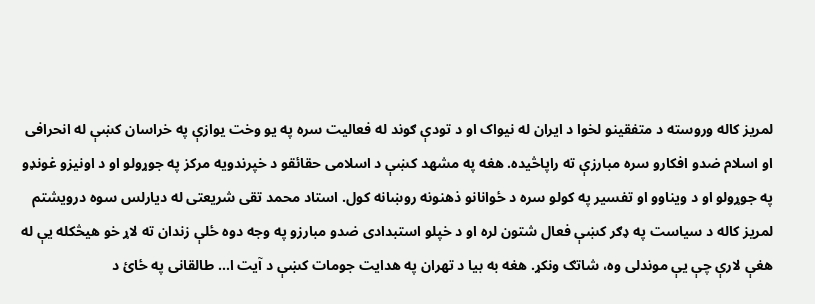لمریز کاله وروسته د متفقینو لخوا د ایران له نیواک او د تودې ګوند له فعالیت سره په یو وخت یوازې په خراسان کښې له انحرافی او اسلام ضدو افکارو سره مبارزې ته راپاڅیده. هغه په مشهد کښې د اسلامی حقائقو د خپرندویه مرکز په جوړولو او د اونیزو غونډو په جوړولو او د ویناوو او تفسیر په کولو سره د ځوانانو ذهنونه روښانه کول. استاد محمد تقی شریعتی له دیارلس سوه درویشتم لمریز کاله د سیاست په ډګر کښې فعال شتون لره او د خپلو استبدادی ضدو مبارزو په وجه دوه ځلې زندان ته لاړ خو هیڅکله یې له هغې لارې چې یې موندلی وه، شاتګ ونکړ. هغه به بیا د تهران په هدایت جومات کښې د آیت ا... طالقانی په ځائ د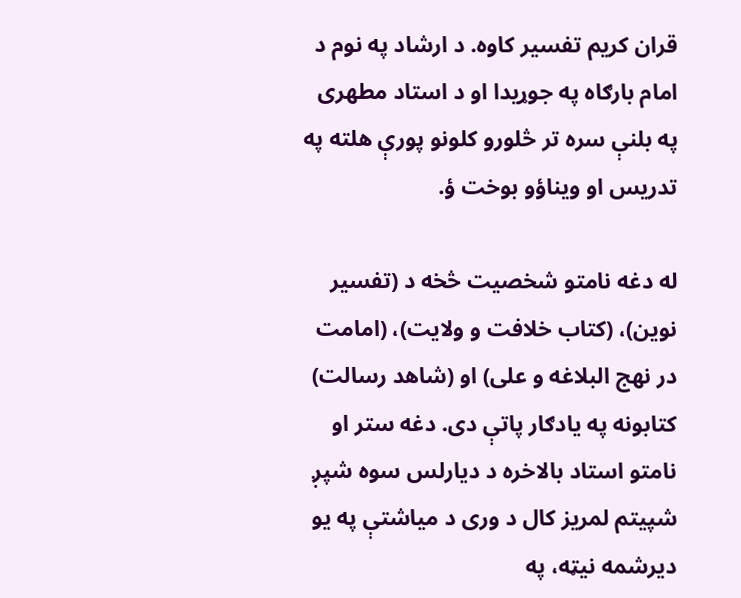قران کریم تفسیر کاوه. د ارشاد په نوم د امام بارګاه په جوړیدا او د استاد مطهری په بلنې سره تر څلورو کلونو پورې هلته په تدریس او ویناؤو بوخت ؤ.

له دغه نامتو شخصیت څخه د (تفسیر نوین)، (کتاب خلافت و ولایت)، (امامت در نهج البلاغه و على) او (شاهد رسالت) کتابونه په یادګار پاتې دی. دغه ستر او نامتو استاد بالاخره د دیارلس سوه شپږ شپیتم لمریز کال د وری د میاشتې په یو دیرشمه نیټه، په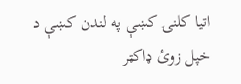اتیا کلنۍ کښې په لندن کښې د خپل زوئ ډاکټر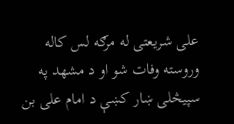علی شریعتی له مرګه لس کاله وروسته وفات شو او د مشهد په سپیڅلی ښار کښې د امام علی بن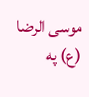موسی الرضا (ع) په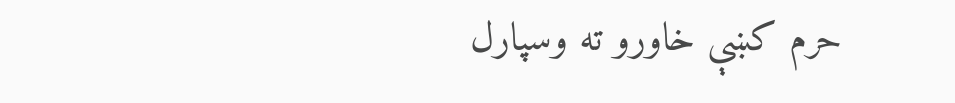حرم کښې خاورو ته وسپارل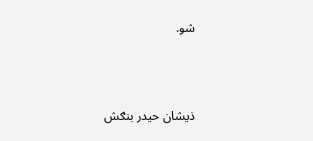شو.



ذیشان حیدر بنګش